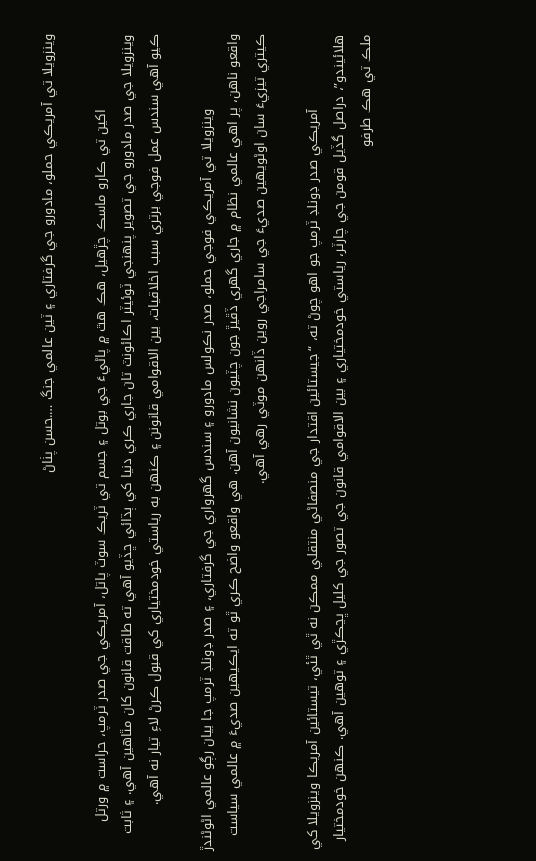وينزويلا تي آمريڪي حملو، مادورو جي گرفتاري ۽ ٽين عالمي جنگ ….حسن پٺاڻ

                 اکين تي ڪارو ماسڪ چڙهيل، هڪ هٿ ۾ پاڻيءَ جي بوتل ۽ جسم تي ٽريڪ سوٽ پاتل، آمريڪي جي صدر ٽرمپ، حراست ۾ ورتل وينزويلا جي صدر مادورو جي تصوير پنهنجي ٽوئيٽر اڪائونٽ تان جاري ڪري دنيا کي ٻڌائي ڇڏيو آهي ته طاقت قانون کان مٿاهين آهي. ۽ ثابت ڪيو آهي سندس عمل فوجي برتري سبب اخلاقيات، بين الاقوامي قانونن ۽ ڪنهن به رياستي خودمختياري کي قبول ڪرڻ لاءِ تيار نه آهي.

                 وينزويلا تي آمريڪي فوجي حملو، صدر نڪولس مادورو ۽ سندس گهرواري جي گرفتاري، ۽ صدر ڊونلڊ ٽرمپ جا بيان رڳو عالمي اڻوڻندڙ واقعو ناهن، پر اهي عالمي نظام ۾ جاري گهري ڏڦيڙ جون چٽيون نشانيون آهن. هي واقعو واضح ڪري ٿو ته ايڪيهين صديءَ ۾ عالمي سياست ڪيتري تيزيءَ سان اوڻويهين صديءَ جي سامراجي روين ڏانهن موٽي رهي آهي.

                 آمريڪي صدر ڊونلڊ ٽرمپ جو اهو چوڻ ته، “جيستائين اقتدار جي منصفاڻي منتقلي ممڪن نه ٿي ٿئي، تيستائين آمريڪا وينزويلا کي ھلائيندو”، دراصل گڏيل قومن جي چارٽر، رياستي خودمختياري ۽ بين الاقوامي قانون جي تصور جي کليل ڀڃڪڙي ۽ توهين آهي. ڪنهن خودمختيار ملڪ تي هڪ طرفو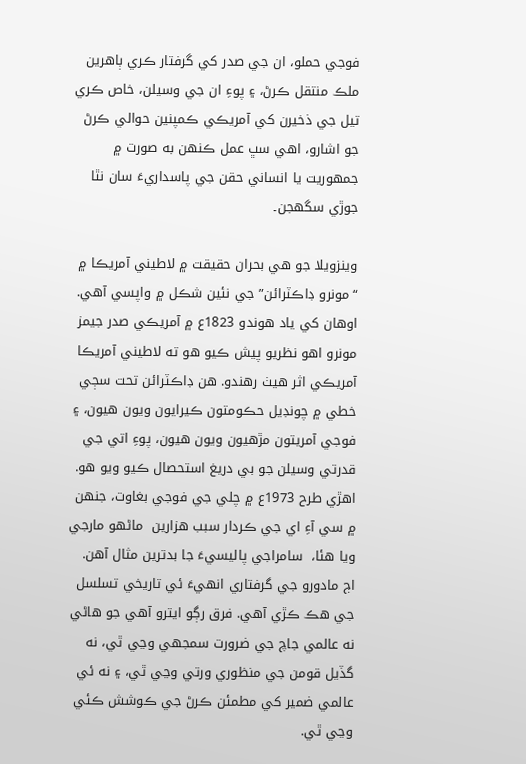فوجي حملو، ان جي صدر کي گرفتار ڪري ٻاهرين ملڪ منتقل ڪرڻ، ۽ پوءِ ان جي وسيلن، خاص ڪري تيل جي ذخيرن کي آمريڪي ڪمپنين حوالي ڪرڻ جو اشارو، اهي سڀ عمل ڪنهن به صورت ۾ جمهوريت يا انساني حقن جي پاسداريءَ سان نٿا جوڙي سگهجن۔

وينزويلا جو هي بحران حقيقت ۾ لاطيني آمريڪا ۾ “مونرو ڊاڪٽرائن” جي نئين شڪل ۾ واپسي آهي. اوهان کي ياد هوندو 1823ع ۾ آمريڪي صدر جيمز مونرو اهو نظريو پيش ڪيو هو ته لاطيني آمريڪا آمريڪي اثر هيٺ رهندو. هن ڊاڪٽرائن تحت سڄي خطي ۾ چونڊيل حڪومتون ڪيرايون ويون هيون، ۽ فوجي آمريتون مڙهيون ويون هيون، پوءِ اتي جي قدرتي وسيلن جو بي دريغ استحصال ڪيو ويو هو. اهڙي طرح 1973ع ۾ چلي جي فوجي بغاوت، جنهن ۾ سي آءِ اي جي ڪردار سبب هزارين  ماڻهو مارجي ويا هئا،  سامراجي پاليسيءَ جا بدترين مثال آهن. اڄ مادورو جي گرفتاري انهيءَ ئي تاريخي تسلسل جي هڪ ڪڙي آهي. فرق رڳو ايترو آهي جو هاڻي نه عالمي جاچ جي ضرورت سمجهي وڃي ٿي، نه گڏيل قومن جي منظوري ورتي وڃي ٿي، ۽ نه ئي عالمي ضمير کي مطمئن ڪرڻ جي ڪوشش ڪئي وڃي ٿي.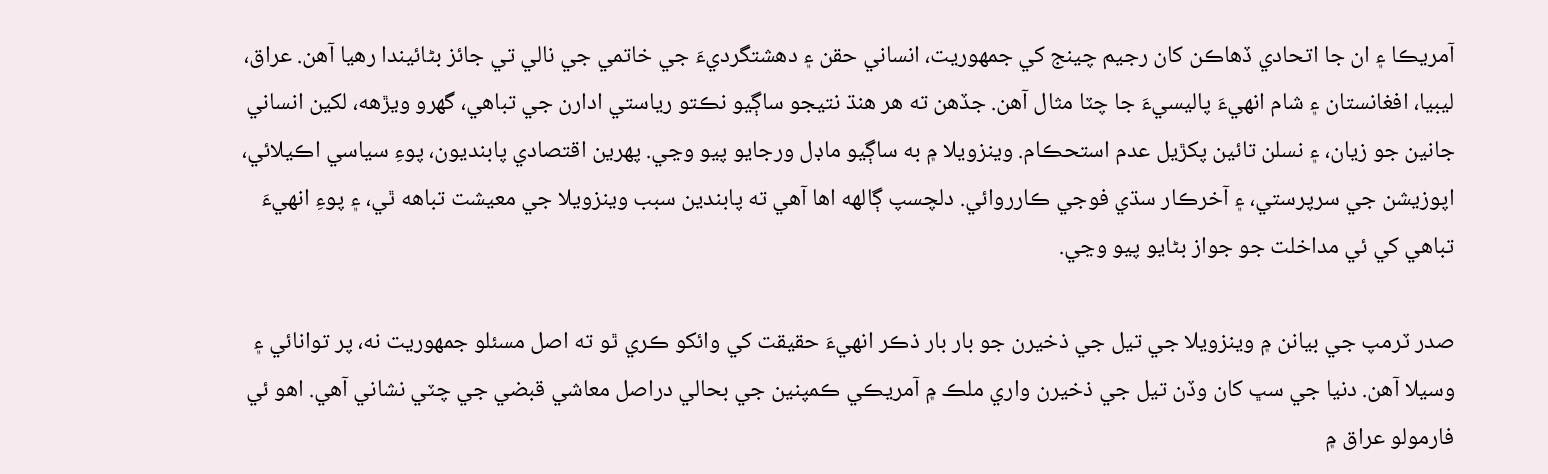آمريڪا ۽ ان جا اتحادي ڏهاڪن کان رجيم چينج کي جمهوريت، انساني حقن ۽ دهشتگرديءَ جي خاتمي جي نالي تي جائز بڻائيندا رهيا آهن. عراق، ليبيا، افغانستان ۽ شام انهيءَ پاليسيءَ جا چٽا مثال آهن. جڏهن ته هر هنڌ نتيجو ساڳيو نڪتو رياستي ادارن جي تباهي، گهرو ويڙهه، لکين انساني جانين جو زيان، ۽ نسلن تائين پکڙيل عدم استحڪام. وينزويلا ۾ به ساڳيو ماڊل ورجايو پيو وڃي. پهرين اقتصادي پابنديون، پوءِ سياسي اڪيلائي، اپوزيشن جي سرپرستي، ۽ آخرڪار سڌي فوجي ڪارروائي. دلچسپ ڳالهه اها آهي ته پابندين سبب وينزويلا جي معيشت تباهه ٿي، ۽ پوءِ انهيءَ تباهي کي ئي مداخلت جو جواز بڻايو پيو وڃي.

صدر ٽرمپ جي بيانن ۾ وينزويلا جي تيل جي ذخيرن جو بار بار ذڪر انهيءَ حقيقت کي وائکو ڪري ٿو ته اصل مسئلو جمهوريت نه، پر توانائي ۽ وسيلا آهن. دنيا جي سڀ کان وڏن تيل جي ذخيرن واري ملڪ ۾ آمريڪي ڪمپنين جي بحالي دراصل معاشي قبضي جي چٽي نشاني آهي. اهو ئي فارمولو عراق ۾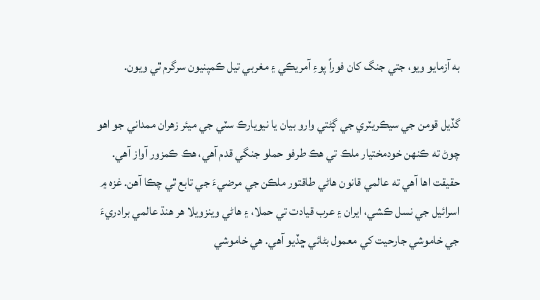به آزمايو ويو، جتي جنگ کان فوراً پوءِ آمريڪي ۽ مغربي تيل ڪمپنيون سرگرم ٿي ويون.

گڏيل قومن جي سيڪريٽري جي ڳڻتي وارو بيان يا نيويارڪ سٽي جي ميئر زهران ممداني جو اهو چوڻ ته ڪنهن خودمختيار ملڪ تي هڪ طرفو حملو جنگي قدم آهي، هڪ ڪمزور آواز آهي. حقيقت اها آهي ته عالمي قانون هاڻي طاقتور ملڪن جي مرضيءَ جي تابع ٿي چڪا آهن. غزه ۾ اسرائيل جي نسل ڪشي، ايران ۽ عرب قيادت تي حملا، ۽ هاڻي وينزويلا هر هنڌ عالمي برادريءَ جي خاموشي جارحيت کي معمول بڻائي ڇڏيو آهي. هي خاموشي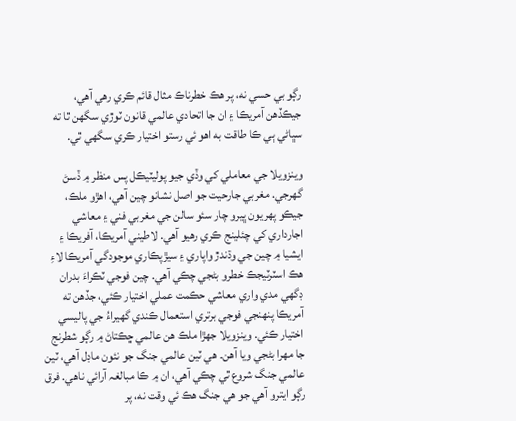رڳو بي حسي نه، پر هڪ خطرناڪ مثال قائم ڪري رهي آهي، جيڪڏهن آمريڪا ۽ ان جا اتحادي عالمي قانون ٽوڙي سگهن ٿا ته سڀاڻي ٻي ڪا طاقت به اهو ئي رستو اختيار ڪري سگهي ٿي.

وينزويلا جي معاملي کي وڏي جيو پوليٽيڪل پس منظر ۾ ڏسڻ گهرجي. مغربي جارحيت جو اصل نشانو چين آهي، اهڙو ملڪ، جيڪو پهريون ڀيرو چار سئو سالن جي مغربي فني ۽ معاشي اجارداري کي چئلينج ڪري رهيو آهي. لاطيني آمريڪا، آفريڪا ۽ ايشيا ۾ چين جي وڌندڙ واپاري ۽ سيڙپڪاري موجودگي آمريڪا لاءِ هڪ اسٽرٽيجڪ خطرو بڻجي چڪي آهي. چين فوجي ٽڪراءَ بدران ڊگهي مدي واري معاشي حڪمت عملي اختيار ڪئي، جڏهن ته آمريڪا پنهنجي فوجي برتري استعمال ڪندي گهيراءُ جي پاليسي اختيار ڪئي. وينزويلا جهڙا ملڪ هن عالمي ڇڪتاڻ ۾ رڳو شطرنج جا مهرا بڻجي ويا آهن۔ هي ٽين عالمي جنگ جو نئون ماڊل آهي، ٽين عالمي جنگ شروع ٿي چڪي آهي، ان ۾ ڪا مبالغہ آرائي ناهي. فرق رڳو ايترو آهي جو هي جنگ هڪ ئي وقت نه، پر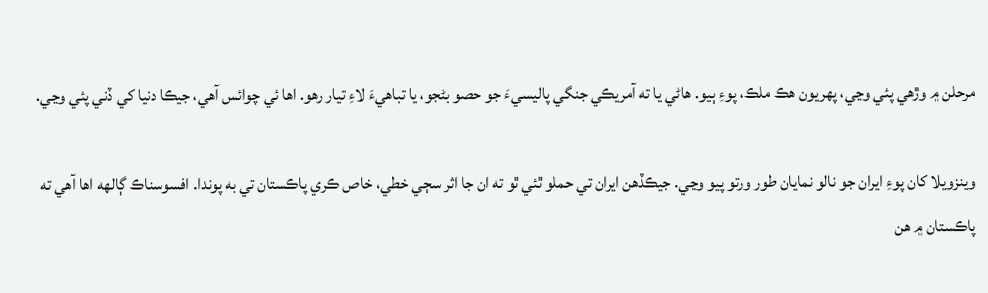مرحلن ۾ وڙهي پئي وڃي، پهريون هڪ ملڪ، پوءِ ٻيو. هاڻي يا ته آمريڪي جنگي پاليسيءَ جو حصو بڻجو، يا تباهيءَ لاءِ تيار رهو. اها ئي چوائس آهي، جيڪا دنيا کي ڏني پئي وڃي.

وينزويلا کان پوءِ ايران جو نالو نمايان طور ورتو پيو وڃي. جيڪڏهن ايران تي حملو ٿئي ٿو ته ان جا اثر سڄي خطي، خاص ڪري پاڪستان تي به پوندا. افسوسناڪ ڳالهه اها آهي ته پاڪستان ۾ هن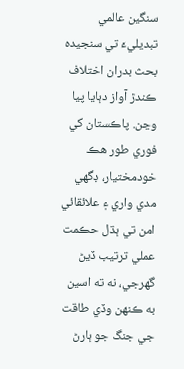سنگين عالمي تبديليءَ تي سنجيده بحث بدران اختلاف ڪندڙ آواز دٻايا پيا وڃن. پاڪستان کي فوري طور هڪ خودمختيار، ڊگهي مدي واري ۽ علائقائي امن تي ٻڌل حڪمت عملي ترتيب ڏيڻ گهرجي، نه ته اسين به ڪنهن وڏي طاقت جي جنگ جو ٻارڻ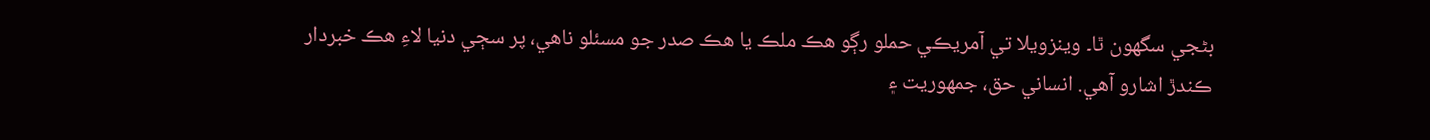بڻجي سگهون ٿا۔ وينزويلا تي آمريڪي حملو رڳو هڪ ملڪ يا هڪ صدر جو مسئلو ناهي، پر سڄي دنيا لاءِ هڪ خبردار ڪندڙ اشارو آهي. انساني حق، جمهوريت ۽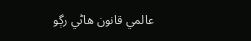عالمي قانون هاڻي رڳو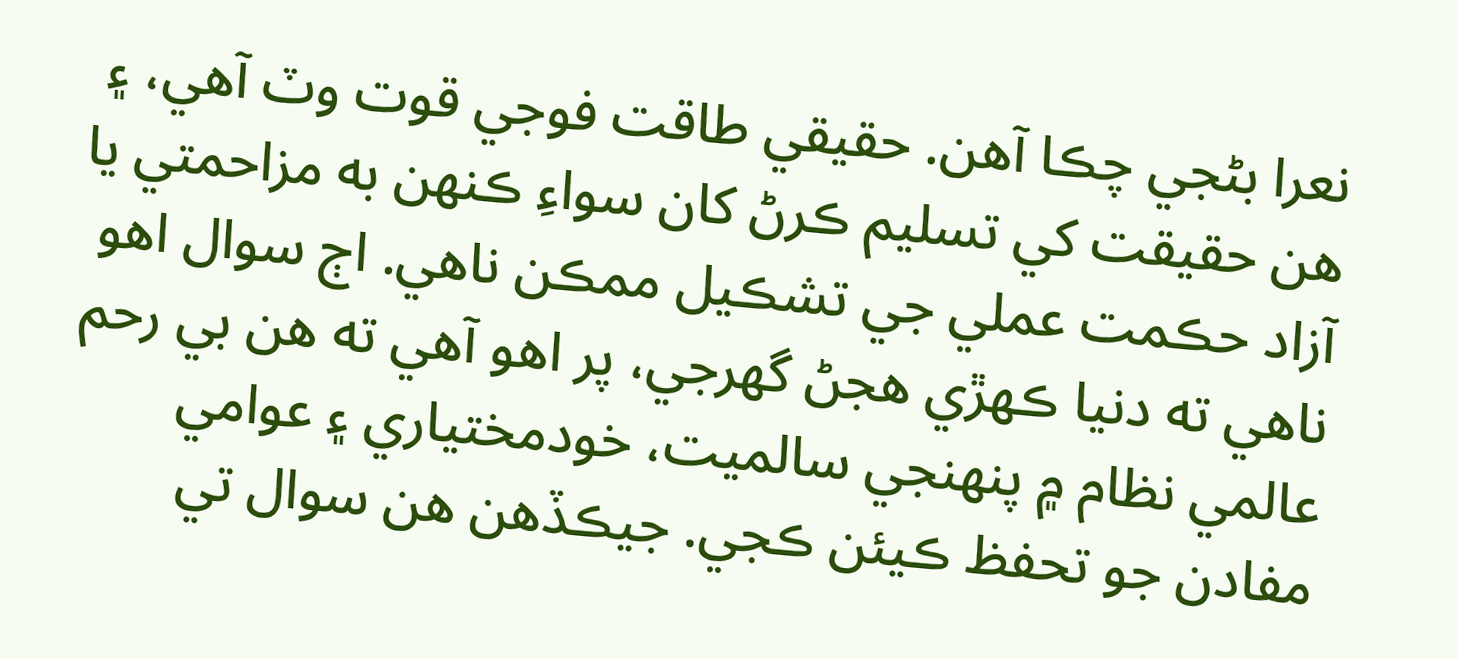نعرا بڻجي چڪا آهن. حقيقي طاقت فوجي قوت وٽ آهي، ۽ هن حقيقت کي تسليم ڪرڻ کان سواءِ ڪنهن به مزاحمتي يا آزاد حڪمت عملي جي تشڪيل ممڪن ناهي. اڄ سوال اهو ناهي ته دنيا ڪهڙي هجڻ گهرجي، پر اهو آهي ته هن بي رحم عالمي نظام ۾ پنهنجي سالميت، خودمختياري ۽ عوامي مفادن جو تحفظ ڪيئن ڪجي. جيڪڏهن هن سوال تي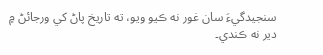سنجيدگيءَ سان غور نه ڪيو ويو، ته تاريخ پاڻ کي ورجائڻ ۾ دير نه ڪندي۔